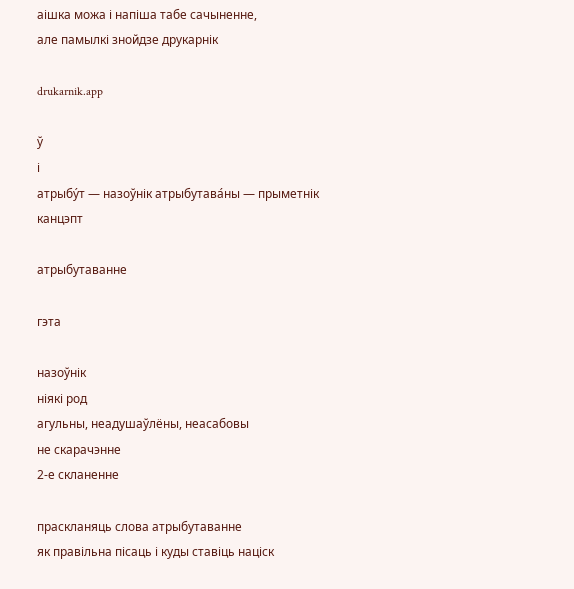аішка можа і напіша табе сачыненне,
але памылкі знойдзе друкарнік

drukarnik.app

ў
і
атрыбу́т — назоўнік атрыбутава́ны — прыметнік
канцэпт

атрыбутаванне

гэта

назоўнік
ніякі род
агульны, неадушаўлёны, неасабовы
не скарачэнне
2-е скланенне

праскланяць слова атрыбутаванне
як правільна пісаць і куды ставіць націск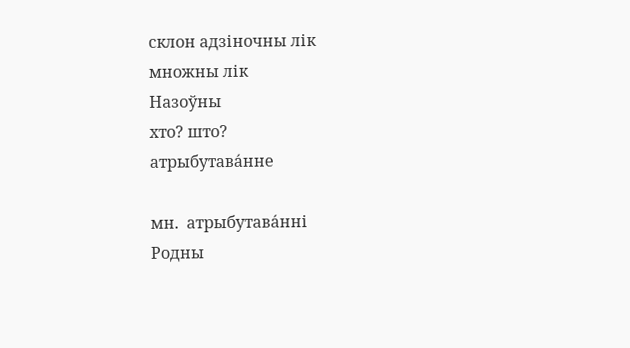склон адзіночны лік
множны лік
Назоўны
хто? што?
атрыбутава́нне

мн.  атрыбутава́нні
Родны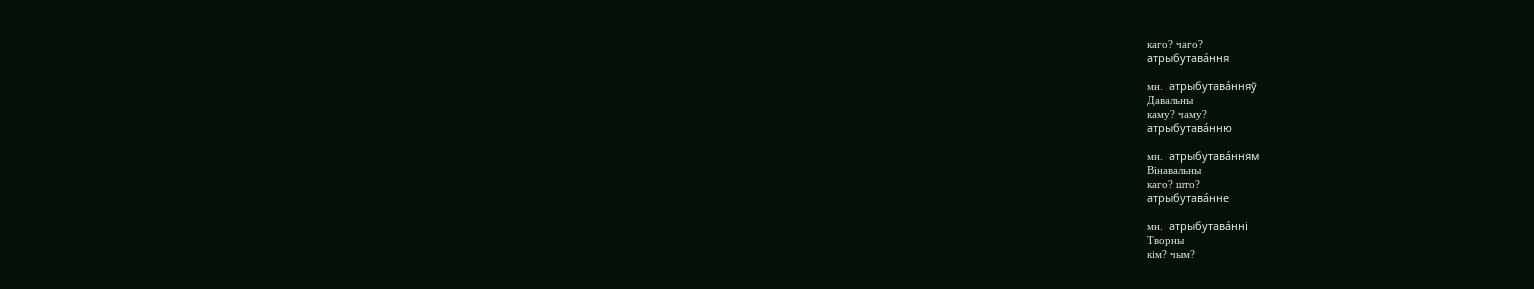каго? чаго?
атрыбутава́ння

мн.  атрыбутава́нняў
Давальны
каму? чаму?
атрыбутава́нню

мн.  атрыбутава́нням
Вінавальны
каго? што?
атрыбутава́нне

мн.  атрыбутава́нні
Творны
кім? чым?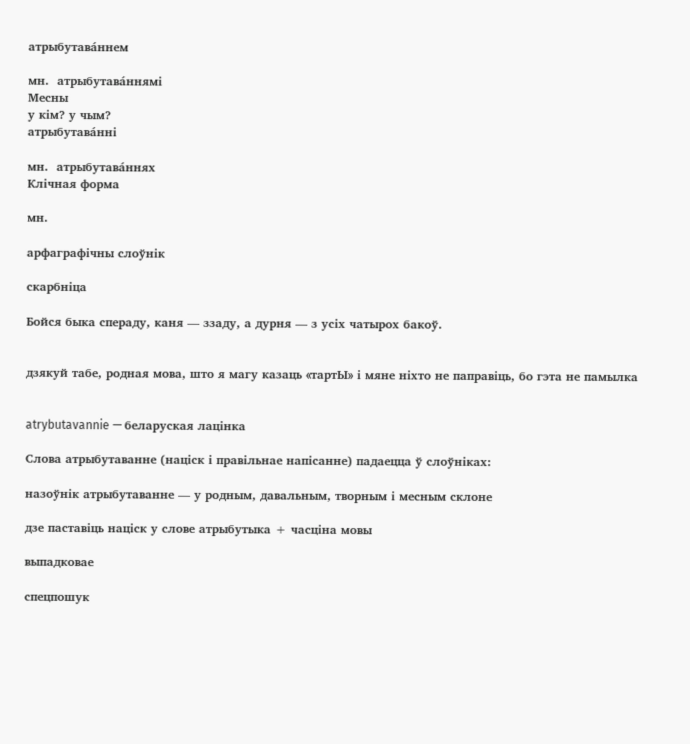атрыбутава́ннем

мн.  атрыбутава́ннямі
Месны
у кім? у чым?
атрыбутава́нні

мн.  атрыбутава́ннях
Клічная форма

мн.

арфаграфічны слоўнік

скарбніца

Бойся быка спераду, каня — ззаду, а дурня — з усіх чатырох бакоў.


дзякуй табе, родная мова, што я магу казаць «тартЫ» і мяне ніхто не паправіць, бо гэта не памылка


atrybutavannie — беларуская лацінка

Слова атрыбутаванне (націск і правільнае напісанне) падаецца ў слоўніках:

назоўнік атрыбутаванне — у родным, давальным, творным і месным склоне

дзе паставіць націск у слове атрыбутыка + часціна мовы

выпадковае

спецпошук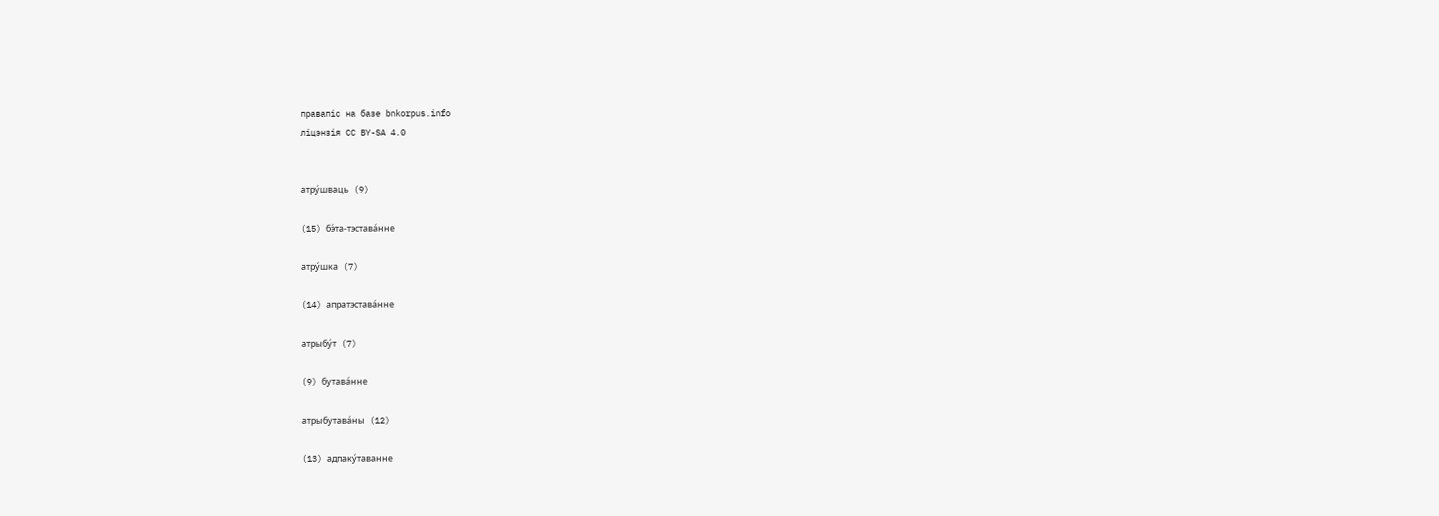правапіс на базе bnkorpus.info
ліцэнзія CC BY-SA 4.0


атру́шваць (9)

(15) бэ́та-тэстава́нне

атру́шка (7)

(14) апратэстава́нне

атрыбу́т (7)

(9) бутава́нне

атрыбутава́ны (12)

(13) адпаку́таванне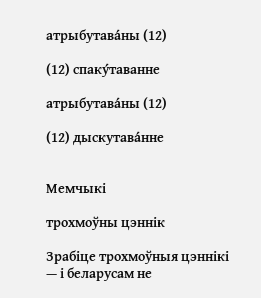атрыбутава́ны (12)

(12) спаку́таванне

атрыбутава́ны (12)

(12) дыскутава́нне


Мемчыкі

трохмоўны цэннік

Зрабіце трохмоўныя цэннікі — і беларусам не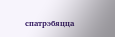спатрэбяцца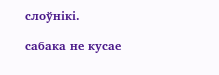слоўнікі.

сабака не кусае